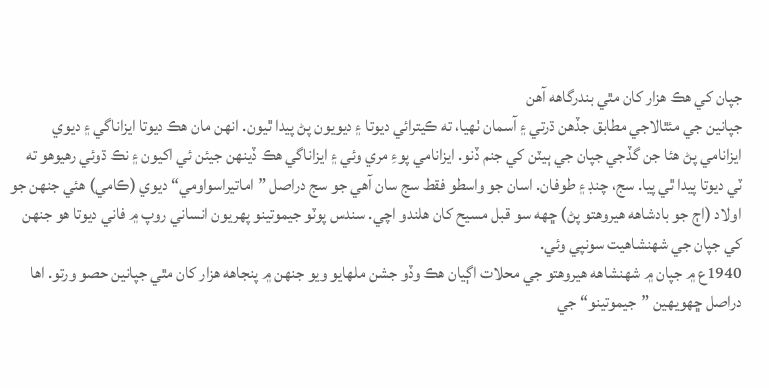جپان کي هڪ هزار کان مٿي بندرگاهه آهن
جپانين جي مئٿالاجي مطابق جڏهن ڌرتي ۽ آسمان ٺهيا، ته ڪيترائي ديوتا ۽ ديويون پڻ پيدا ٿيون. انهن مان هڪ ديوتا ايزاناگي ۽ ديوي ايزانامي پڻ هئا جن گڏجي جپان جي ٻيٽن کي جنم ڏنو. ايزانامي پوءِ مري وئي ۽ ايزاناگي هڪ ڏينهن جيئن ئي اکيون ۽ نڪ ڌوئي رهيوهو ته ٽي ديوتا پيدا ٿي پيا. سج، چنڊ ۽ طوفان. اسان جو واسطو فقط سج سان آهي جو سج دراصل ”اماتيراسواومي“ ديوي (ڪامي) هئي جنهن جو اولاد (اڄ جو بادشاهه هيروهتو پڻ) ڇهه سو قبل مسيح کان هلندو اچي. سندس پوٽو جيموتينو پهريون انساني روپ ۾ فاني ديوتا هو جنهن کي جپان جي شهنشاهيت سونپي وئي.
1940ع ۾ جپان ۾ شهنشاهه هيروهتو جي محلات اڳيان هڪ وڏو جشن ملهايو ويو جنهن ۾ پنجاهه هزار کان مٿي جپانين حصو ورتو. اها دراصل ڇهويهين ”جيموتينو“ جي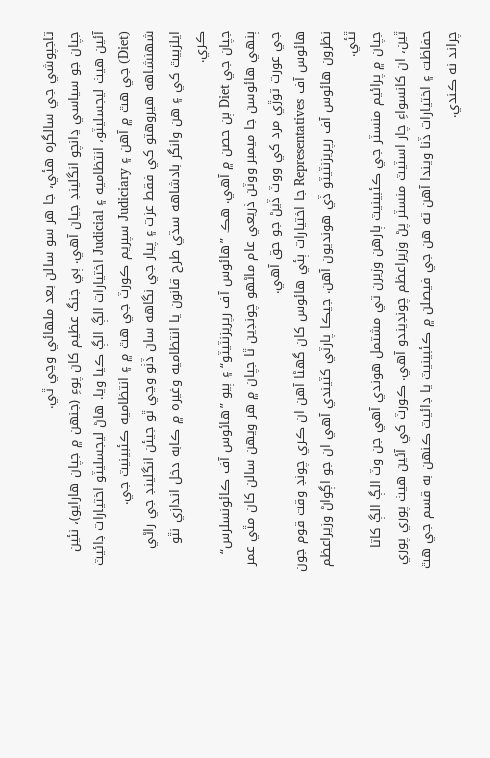تاجپوشي جي سالگره هئي، جا هر سو سالن بعد ملهائي وڃي ٿي.
جپان جو سياسي ڍانچو انگلينڊ جيان آهي. ٻي جنگ عظيم کان پوءِ (جنهن ۾ جپان هارايو)، نئين آئين هيٺ ليجسليٽو، انتظاميه ۽ Judicial اختيارات الڳ الڳ ڪيا ويا. هاڻ ليجسليٽو اختيارات ڊائيٽ (Diet) جي هٿ ۾ آهن ۽ Judiciary سپريم ڪورٽ جي هٿ ۾ ۽ انتظاميه ڪئبينيٽ جي.
شهنشاهه هيروهتو کي فقط عزت ۽ پيار جي نگاهه سان ڏٺو وڃي ٿو جيئن انگلينڊ جي راڻي ايلزبيٿ کي ۽ هن وانگر بادشاهه سڌي طرح قانون يا انتظاميه وغيره ۾ ڪابه دخل اندازي نٿو ڪري.
جپان جي Diet ٻن حصن ۾ آهي. هڪ ”هائوس آف رپريزنٽيٽو“ ۽ ٻيو ”هائوس آف ڪائونسلرس“ ٻنهي هائوسن جا ميمبر ووٽن ذريعي عام ماڻهو چونڊين ٿا جپان ۾ هر ويهن سالن کان مٿي عمر جي عورت توڙي مرد کي ووٽ ڏيڻ جو حق آهي.
هائوس آف Representatives جا اختيارات ٻئي هائوس کان گهڻا آهن ان ڪري چونڊ وقت قوم جون نظرون هائوس آف رپريزنٽيٽو ڏي هونديون آهن. جيڪا پارٽي کٽيندي آهي ان جو اڳواڻ وزيراعظم ٿئي.
جپان ۾ پرائيم منسٽر جي ڪئبينيٽ ٻارهن وزيرن تي مشتمل هوندي آهي جن وٽ الڳ الڳ کاتا ٿين، ان کانسواءِ چار اسٽيٽ منسٽر پڻ وزيراعظم چونڊيندو آهي. ڪورٽ کي آئين هيٺ پوري پوري حفاظت ۽ اختيارات ڏنا ويندا آهن ته هن جي فيصلن ۾ ڪئبينيٽ يا ڊائيٽ ڪنهن به قسم جي هٿ چراند نه ڪندي.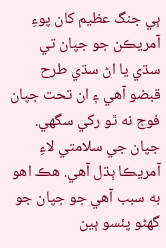ٻي جنگ عظيم کان پوءِ آمريڪن جو جپان تي سڌي يا اڻ سڌي طرح قبضو آهي ۽ ان تحت جپان فوج نه ٿو رکي سگهي. جپان جي سلامتي لاءِ آمريڪا ٻڌل آهي. هڪ اهو به سبب آهي جو جپان جو گهڻو پئسو ٻين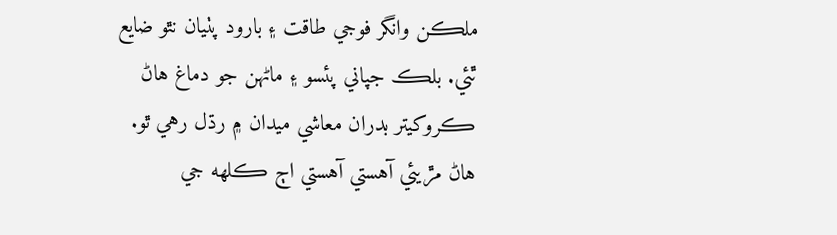ملڪن وانگر فوجي طاقت ۽ بارود پٺيان نٿو ضايع ٿئي. بلڪ جپاني پئسو ۽ ماڻهن جو دماغ هاڻ ڪروکيتر بدران معاشي ميدان ۾ رڌل رهي ٿو. هاڻ مڙيئي آهستي آهستي اڄ ڪلهه جي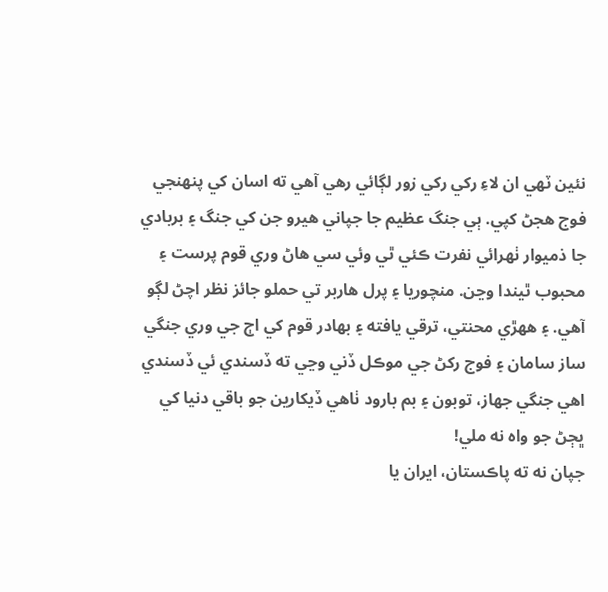نئين ٽهي ان لاءِ رکي رکي زور لڳائي رهي آهي ته اسان کي پنهنجي فوج هجڻ کپي. ٻي جنگ عظيم جا جپاني هيرو جن کي جنگ ۽ بربادي جا ذميوار ٺهرائي نفرت ڪئي ٿي وئي سي هاڻ وري قوم پرست ۽ محبوب ٿيندا وڃن. منچوريا ۽ پرل هاربر تي حملو جائز نظر اچڻ لڳو آهي. ۽ ههڙي محنتي، ترقي يافته ۽ بهادر قوم کي اڄ جي وري جنگي ساز سامان ۽ فوج رکڻ جي موڪل ڏني وڃي ته ڏسندي ئي ڏسندي اهي جنگي جهاز، توبون ۽ بم بارود ٺاهي ڏيکارين جو باقي دنيا کي ڀڄڻ جو واه نه ملي!
جپان نه ته پاڪستان، ايران يا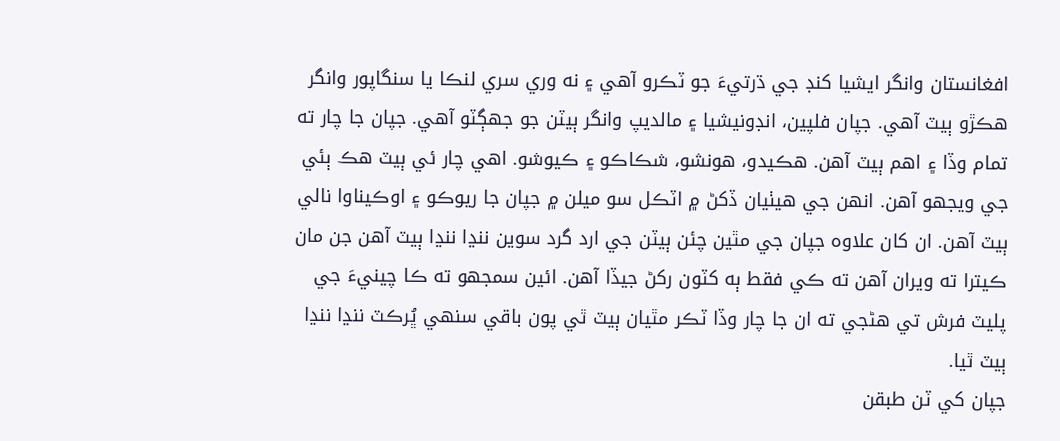افغانستان وانگر ايشيا کنڊ جي ڌرتيءَ جو ٽڪرو آهي ۽ نه وري سري لنڪا يا سنگاپور وانگر هڪڙو ٻيٽ آهي. جپان فلپين، انڊونيشيا ۽ مالديپ وانگر ٻيٽن جو جهڳٽو آهي. جپان جا چار ته تمام وڏا ۽ اهم ٻيٽ آهن. هڪيدو، هونشو، شڪاڪو ۽ ڪيوشو. اهي چار ئي ٻيٽ هڪ ٻئي جي ويجهو آهن. انهن جي هيٺيان ڏکڻ ۾ اٽڪل سو ميلن ۾ جپان جا ريوڪو ۽ اوڪيناوا نالي ٻيٽ آهن. ان کان علاوه جپان جي مٿين چئن ٻيٽن جي ارد گرد سوين ننڍا ننڍا ٻيٽ آهن جن مان ڪيترا ته ويران آهن ته ڪي فقط ٻه کٽون رکڻ جيڏا آهن. ائين سمجهو ته ڪا چينيءَ جي پليٽ فرش تي هڻجي ته ان جا چار وڏا ٽڪر مٿيان ٻيٽ ٿي پون باقي سنهي ڀُرڪٽ ننڍا ننڍا ٻيٽ ٿيا.
جپان کي ٽن طبقن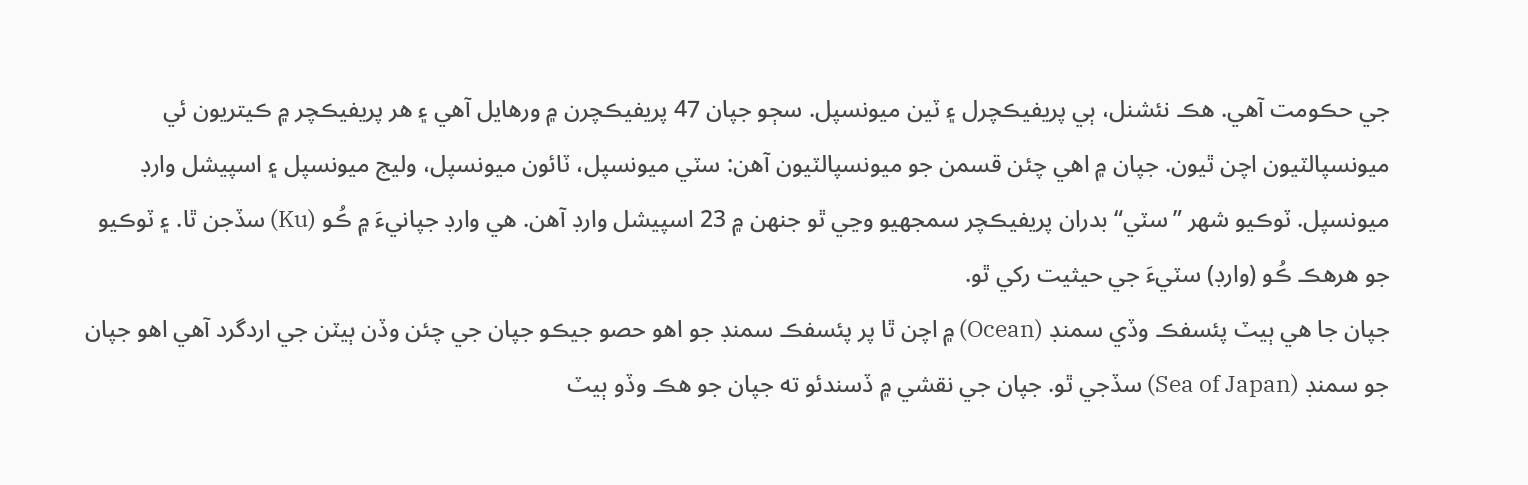جي حڪومت آهي. هڪ نئشنل، ٻي پريفيڪچرل ۽ ٽين ميونسپل. سڄو جپان 47 پريفيڪچرن ۾ ورهايل آهي ۽ هر پريفيڪچر ۾ ڪيتريون ئي ميونسپالٽيون اچن ٿيون. جپان ۾ اهي چئن قسمن جو ميونسپالٽيون آهن: سٽي ميونسپل، ٽائون ميونسپل، وليج ميونسپل ۽ اسپيشل وارڊ ميونسپل. ٽوڪيو شهر ”سٽي“ بدران پريفيڪچر سمجهيو وڃي ٿو جنهن ۾ 23 اسپيشل وارڊ آهن. هي وارڊ جپانيءَ ۾ ڪُو (Ku) سڏجن ٿا. ۽ ٽوڪيو جو هرهڪ ڪُو (وارڊ) سٽيءَ جي حيثيت رکي ٿو.
جپان جا هي ٻيٽ پئسفڪ وڏي سمنڊ (Ocean) ۾ اچن ٿا پر پئسفڪ سمنڊ جو اهو حصو جيڪو جپان جي چئن وڏن ٻيٽن جي اردگرد آهي اهو جپان جو سمنڊ (Sea of Japan) سڏجي ٿو. جپان جي نقشي ۾ ڏسندئو ته جپان جو هڪ وڏو ٻيٽ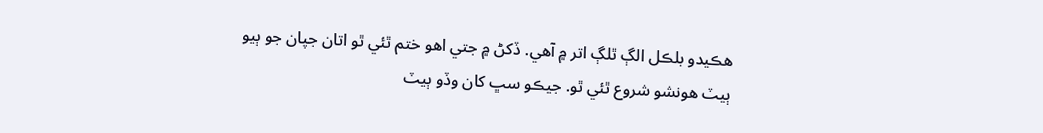هڪيدو بلڪل الڳ ٿلڳ اتر ۾ آهي. ڏکڻ ۾ جتي اهو ختم ٿئي ٿو اتان جپان جو ٻيو ٻيٽ هونشو شروع ٿئي ٿو. جيڪو سڀ کان وڏو ٻيٽ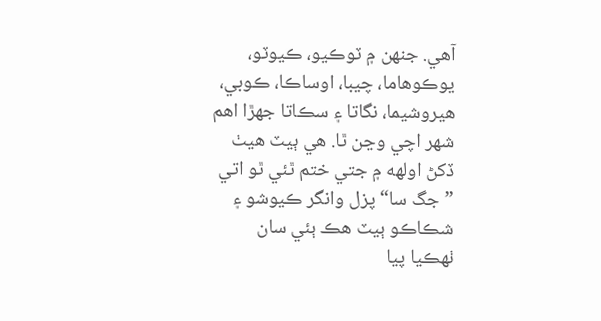آهي. جنهن ۾ ٽوڪيو، ڪيوٽو، يوڪوهاما، چيبا، اوساڪا، ڪوبي، هيروشيما، نگاتا ۽ سڪاتا جهڙا اهم شهر اچي وڃن ٿا. هي ٻيٽ هيٺ ڏکڻ اولهه ۾ جتي ختم ٿئي ٿو اتي ”جگ سا“ پزل وانگر ڪيوشو ۽ شڪاڪو ٻيٽ هڪ ٻئي سان ٺهڪيا پيا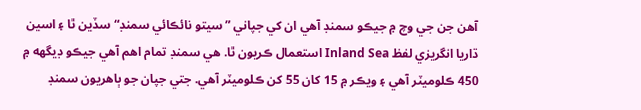آهن جن جي وچ ۾ جيڪو سمنڊ آهي ان کي جپاني ”سيتو نائڪائي سمنڊ“ سڏين ٿا ۽ اسين ڌاريا انگريزي لفظ Inland Sea استعمال ڪريون ٿا. هي سمنڊ تمام اهم آهي جيڪو ڊيگهه ۾ 450 ڪلوميٽر آهي ۽ ويڪر ۾ 15 کان 55 کن ڪلوميٽر آهي. جتي جپان جو ٻاهريون سمنڊ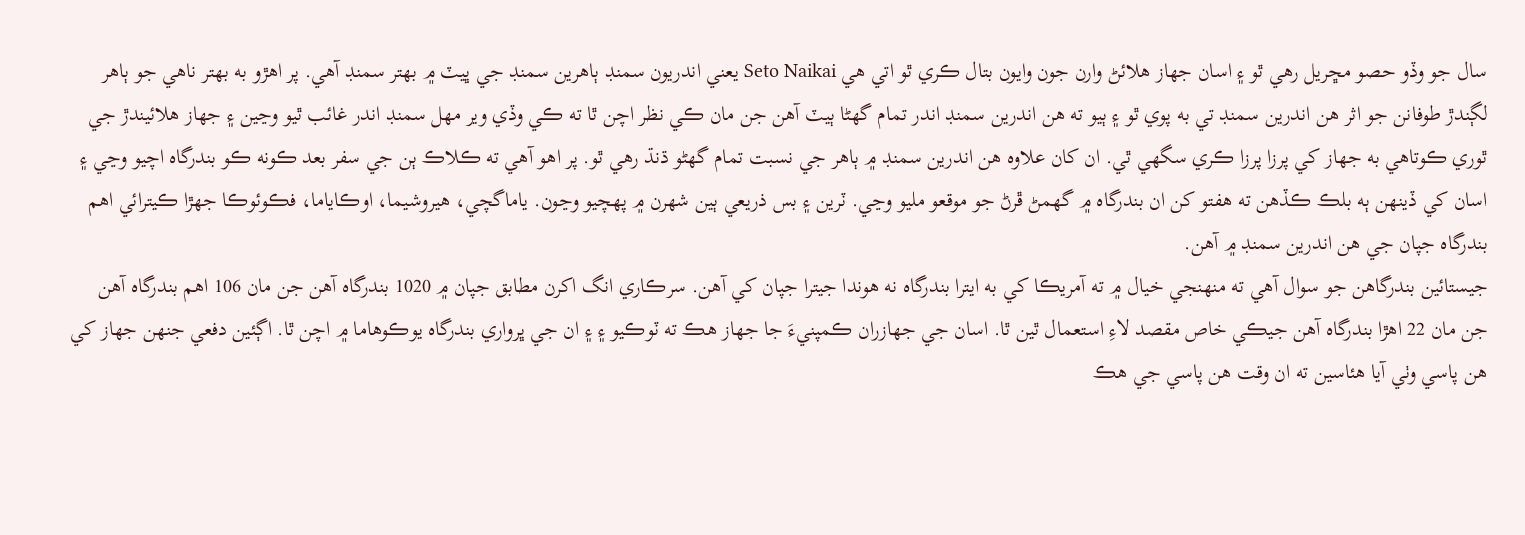سال جو وڏو حصو مڇريل رهي ٿو ۽ اسان جهاز هلائڻ وارن جون وايون بتال ڪري ٿو اتي هي Seto Naikai يعني اندريون سمنڊ ٻاهرين سمنڊ جي ڀيٽ ۾ بهتر سمنڊ آهي. پر اهڙو به بهتر ناهي جو ٻاهر لڳندڙ طوفانن جو اثر هن اندرين سمنڊ تي به پوي ٿو ۽ ٻيو ته هن اندرين سمنڊ اندر تمام گهڻا ٻيٽ آهن جن مان ڪي نظر اچن ٿا ته ڪي وڏي وير مهل سمنڊ اندر غائب ٿيو وڃين ۽ جهاز هلائيندڙ جي ٿوري ڪوتاهي به جهاز کي پرزا پرزا ڪري سگهي ٿي. ان کان علاوه هن اندرين سمنڊ ۾ ٻاهر جي نسبت تمام گهڻو ڌنڌ رهي ٿو. پر اهو آهي ته ڪلاڪ ٻن جي سفر بعد ڪونه ڪو بندرگاه اچيو وڃي ۽ اسان کي ڏينهن ٻه بلڪ ڪڏهن ته هفتو کن ان بندرگاه ۾ گهمڻ ڦرڻ جو موقعو مليو وڃي. ٽرين ۽ بس ذريعي ٻين شهرن ۾ پهچيو وڃون. ياماگچي، هيروشيما، اوڪاياما، فڪوئوڪا جهڙا ڪيترائي اهم بندرگاه جپان جي هن اندرين سمنڊ ۾ آهن.
جيستائين بندرگاهن جو سوال آهي ته منهنجي خيال ۾ ته آمريڪا کي به ايترا بندرگاه نه هوندا جيترا جپان کي آهن. سرڪاري انگ اکرن مطابق جپان ۾ 1020 بندرگاه آهن جن مان 106 اهم بندرگاه آهن جن مان 22 اهڙا بندرگاه آهن جيڪي خاص مقصد لاءِ استعمال ٿين ٿا. اسان جي جهازران ڪمپنيءَ جا جهاز هڪ ته ٽوڪيو ۽ ۽ ان جي ڀرواري بندرگاه يوڪوهاما ۾ اچن ٿا. اڳئين دفعي جنهن جهاز کي هن پاسي وٺي آيا هئاسين ته ان وقت هن پاسي جي هڪ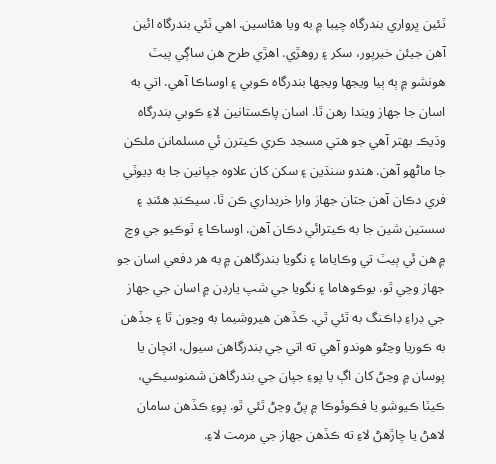ٽئين ڀرواري بندرگاه چيبا ۾ به ويا هئاسين. اهي ٽئي بندرگاه ائين آهن جيئن خيرپور، سکر ۽ روهڙي. اهڙي طرح هن ساڳي ٻيٽ هونشو ۾ ٻه ٻيا ويجها ويجها بندرگاه ڪوبي ۽ اوساڪا آهي. اتي به اسان جا جهاز ويندا رهن ٿا. اسان پاڪستانين لاءِ ڪوبي بندرگاه وڌيڪ بهتر آهي جو هتي مسجد ڪري ڪيترن ئي مسلمانن ملڪن جا ماڻهو آهن. هندو سنڌين ۽ سکن کان علاوه جپانين جا به ڊيوٽي فري دڪان آهن جتان جهاز وارا خريداري ڪن ٿا. سيڪنڊ هئنڊ ۽ سستين شين جا به ڪيترائي دڪان آهن. اوساڪا ۽ ٽوڪيو جي وچ ۾ هن ئي ٻيٽ تي وڪاياما ۽ نگويا بندرگاهن ۾ به هر دفعي اسان جو جهاز وڃي ٿو. يوڪوهاما ۽ نگويا جي شپ يارڊن ۾ اسان جي جهاز جي ڊراءِ ڊاڪنگ به ٿئي ٿي. ڪڏهن هيروشيما به وڃون ٿا ۽ جڏهن به ڪوريا وڃڻو هوندو آهي ته اتي جي بندرگاهن سيول، انچان يا پوسان ۾ وڃڻ کان اڳ يا پوءِ جپان جي بندرگاهن شمنوسيڪي، ڪيٽا ڪيوشو يا فڪوئوڪا ۾ پڻ وڃڻ ٿئي ٿو. پوءِ ڪڏهن سامان لاهڻ يا چاڙهڻ لاءِ ته ڪڏهن جهاز جي مرمت لاءِ.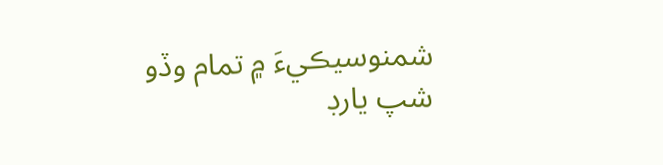شمنوسيڪيءَ ۾ تمام وڏو شپ يارڊ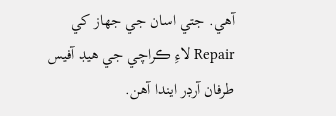آهي. جتي اسان جي جهاز کي Repair لاءِ ڪراچي جي هيڊ آفيس طرفان آرڊر ايندا آهن.